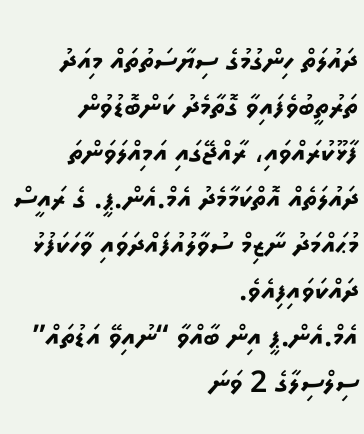ދައުލަތް ހިންގުމުގެ ސިޔާސަތުތައް މިއަދު ތަރުތީބުވެފައިވާ ގޮތާމެދު ކަންބޮޑުވުން ފާޅޫކުރައްވައި، ރާއްޖޭގައި އަމިއްލަވަންތަ ދައުލަތެއް އޮތްކަމާމެދު އެމް.އެން.ޕީ. ގެ ރައީސް މުޙައްމަދު ނާޒިމް ސުވާލުއުފައްދަވައި ވާހަކަފުޅު ދައްކަވައިފިއެވެ.
އެމް.އެން.ޕީ އިން ބާއްވާ “ނުއިވޭ އަޑުތައް” ސިލްސިލާގެ 2 ވަނަ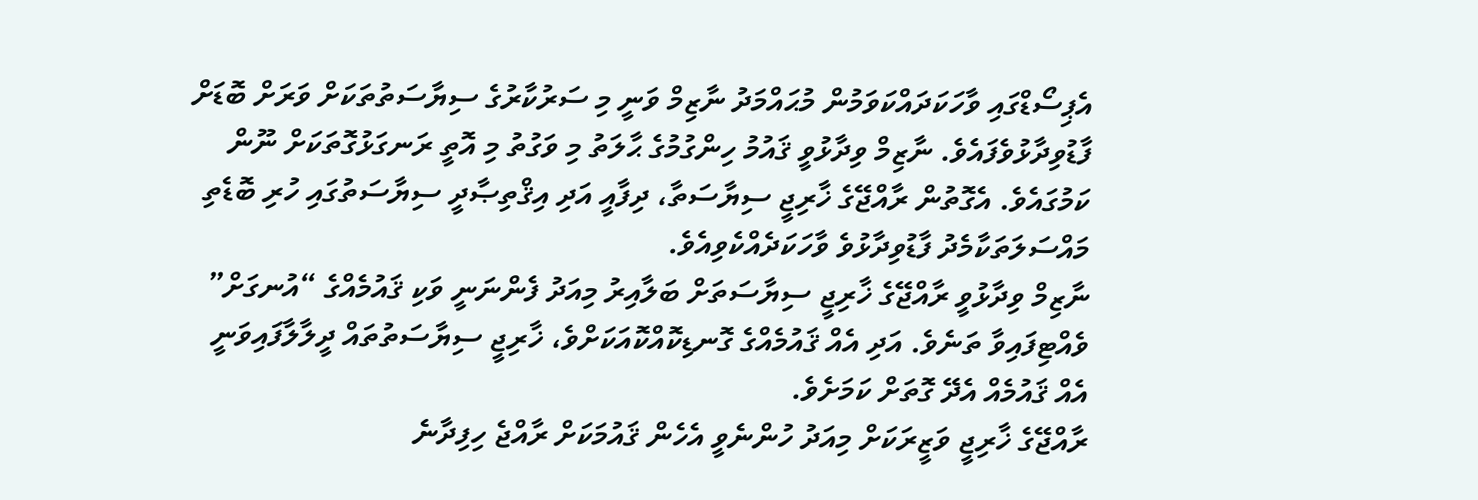އެޕިސޯޑްގައި ވާހަކަދައްކަވަމުން މުޙައްމަދު ނާޒިމް ވަނީ މި ސަރުކާރުގެ ސިޔާސަތުތަކަށް ވަރަށް ބޮޑަށް ފާޑުވިދާޅުވެފައެވެ. ނާޒިމް ވިދާޅުވީ ޤައުމު ހިންގުމުގެ ޙާލަތު މި ވަގުތު މި އޮތީ ރަނގަޅުގޮތަކަށް ނޫން ކަމުގައެވެ. އެގޮތުން ރާއްޖޭގެ ޚާރިޖީ ސިޔާސަތާ، ދިފާއީ އަދި އިޤްތިޞާދީ ސިޔާސަތުގައި ހުރި ބޮޑެތި މައްސަލަތަކާމެދު ފާޑުވިދާޅުވެ ވާހަކަދެއްކެވިއެވެ.
ނާޒިމް ވިދާޅުވީ ރާއްޖޭގެ ޚާރިޖީ ސިޔާސަތަށް ބަލާއިރު މިއަދު ފެންނަނީ ވަކި ޤައުމެއްގެ “އުނގަށް” ވެއްޓިފައިވާ ތަނެވެ. އަދި އެއް ޤައުމެއްގެ ގޮނޑިކޮއްކޮއަކަށްވެ، ޚާރިޖީ ސިޔާސަތުތައް ދީލާލާފައިވަނީ އެއް ޤައުމެއް އެދޭ ގޮތަށް ކަމަށެވެ.
ރާއްޖޭގެ ޚާރިޖީ ވަޒީރަކަށް މިއަދު ހުންނެވީ އެހެން ޤައުމަކަށް ރާއްޖެ ހިފިދާނެ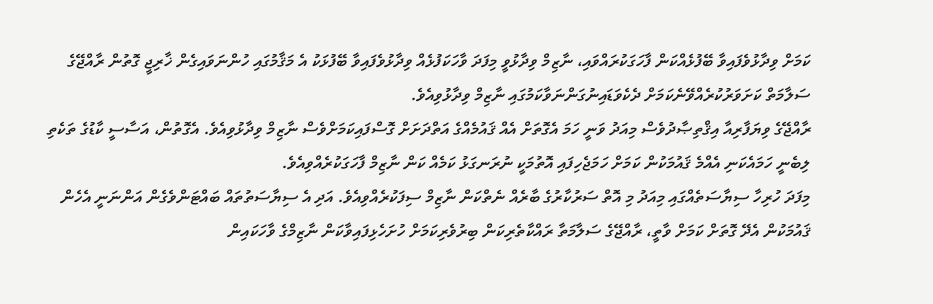ކަމަށް ވިދާޅުވެފައިވާ ބޭފުޅެއްކަން ފާހަގަކުރައްވައި، ނާޒިމް ވިދާޅުވީ މިފަދަ ވާހަކަފުޅެއް ވިދާޅުވެފައިވާ ބޭފުޅަކު އެ މަޤާމުގައި ހުންނަވައިގެން ޚާރިޖީ ގޮތުން ރާއްޖޭގެ ސަލާމަތް ކަށަވަރުކުރެއްވޭނެކަމަށް ދެކެވަޑައިނުގަންނަވާކަމުގައި ނާޒިމް ވިދާޅުވިއެވެ.
ރާއްޖޭގެ ވިޔަފާރިއާ އިޤްތިޞާދުވެސް މިއަދު ވަނީ ހަމަ އެގޮތަށް އެއް ޤައުމެއްގެ އަތްދަށަށް ގޮސްފައިކަމަށްވެސް ނާޒިމް ވިދާޅުވިއެވެ. އެގޮތުން، އަސާސީ ކާޑުގެ ތަކެތި ލިބެނީ ހަމައެކަނި އެއްމެ ޤައުމަކުން ކަމަށް ހަމަޖެހިފައި އޮތުމަކީ ނުރަނގަޅު ކަމެއް ކަން ނާޒިމް ފާހަގަކުރެއްވިއެވެ.
މިފަދަ ހުރިހާ ސިޔާސަތެއްގައި މިއަދު މި އޮތް ސަރުކާރުގެ ބާރެއް ނެތްކަން ނާޒިމް ސިފަކުރެއްވިއެވެ. އަދި އެ ސިޔާސަތުތައް ބައްޓަންވެގެން އަންނަނީ އެހެން ޤައުމަކުން އެދޭ ގޮތަށް ކަމަށް ވާތީ، ރާއްޖޭގެ ސަލާމަތާ ރައްކާތެރިކަން ބިރުވެރިކަމަށް ހުށަހެޅިފައިވާކަން ނާޒިމްގެ ވާހަކައިން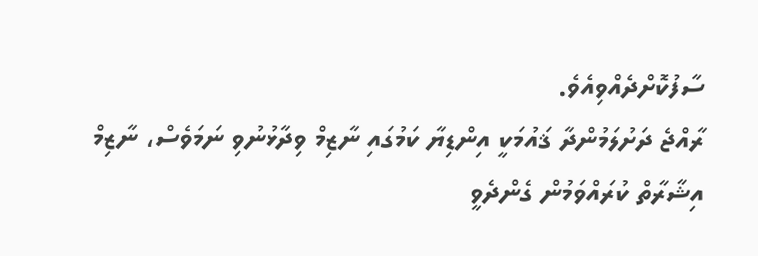ސާފުކޮށްދެއްވިއެވެ.
ރާއްޖެ ދަށުލަމުންދާ ޤައުމަކީ އިންޑިޔާ ކަމުގައި ނާޒިމް ވިދާޅުނުވި ނަމަވެސް، ނާޒިމް އިޝާރާތް ކުރައްވަމުން ގެންދެވީ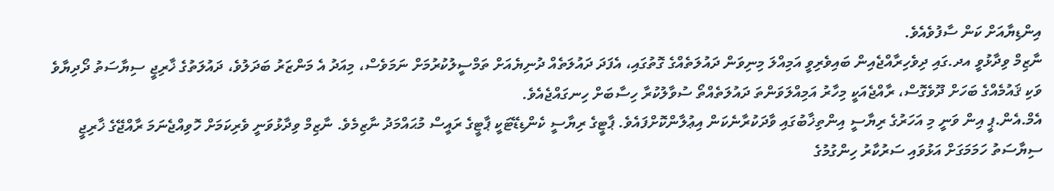އިންޑިޔާއަށް ކަން ސާފުވެއެވެ.
ނާޒިމް ވިދާޅުވީ އދ.ގައި ދިވެހިރާއްޖެއިން ބައިވެރިވީ އަމިއްލަ މިނިވަން ދައުލަތެއްގެ ގޮތުގައި، އެފަދަ ދައުލަތެއް ދުނިޔެއަށް ތަމްސީލުކުރުމަށް ނަމަވެސް، މިއަދު އެ މަންޒަރު ބަދަލުވެ، ދައުލަތުގެ ޚާރިޖީ ސިޔާސަތު ދޯދިޔާވެ ވަކި ޤައުމެއްގެ ބަހަށް ދޫވެގޮސް، ރާއްޖެއަކީ މިހާރު އަމިއްލަވަންތަ ދައުލަތެއްތޯ ސުވާލުކުރާ ހިސާބަށް ހިނގައްޖެއެވެ.
އެމް.އެން.ޕީ އިން ވަނީ މި އަހަރުގެ ރިޔާސީ އިންތިޚާބުގައި ވާދަކުރާނެކަން އިޢުލާންކޮށްފައެވެ. ޕާޓީގެ ރިޔާސީ ކެންޑިޑޭޓަކީ ޕާޓީގެ ރައީސް މުޙައްމަދު ނާޒިމެވެ. ނާޒިމް ވިދާޅުވަނީ ވެރިކަމަށް ހޮވިއްޖެނަމަ ރާއްޖޭގެ ޚާރިޖީ ސިޔާސަތު ހަމަމަގަށް އަޅުވައި ސަރުކާރު ހިންގުމުގެ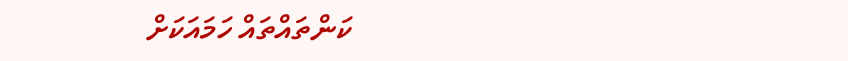ކަންތައްތައް ހަމައަކަށް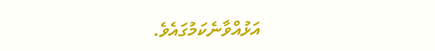އަޅުއްވާނެކަމުގައެވެ.